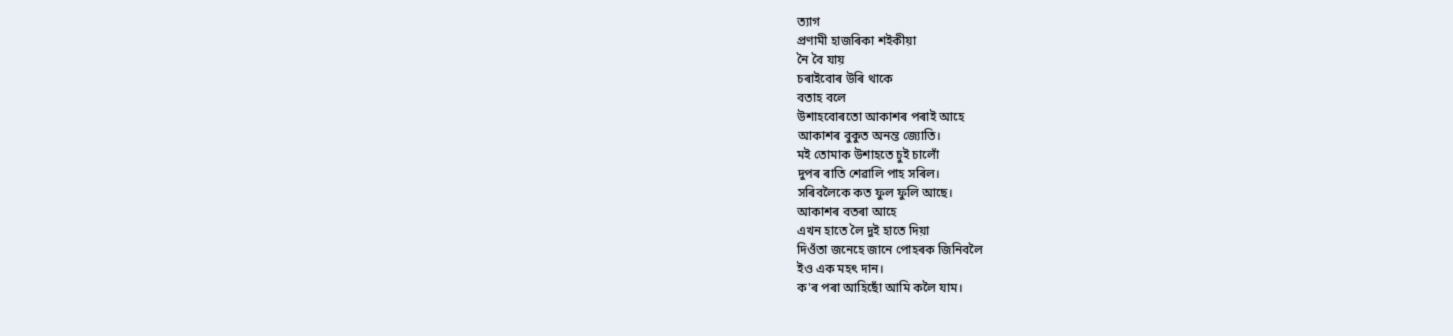ত্যাগ
প্ৰণামী হাজৰিকা শইকীয়া
নৈ বৈ যায়
চৰাইবোৰ উৰি থাকে
বতাহ বলে
উশাহবোৰতো আকাশৰ পৰাই আহে
আকাশৰ বুকুত অনন্ত জ্যোতি।
মই তোমাক উশাহতে চুই চালোঁ
দুপৰ ৰাতি শেৱালি পাহ সৰিল।
সৰিবলৈকে কত ফুল ফুলি আছে।
আকাশৰ বতৰা আহে
এখন হাতে লৈ দুই হাতে দিয়া
দিওঁতা জনেহে জানে পোহৰক জিনিবলৈ
ইও এক মহৎ দান।
ক'ৰ পৰা আহিছোঁ আমি কলৈ যাম।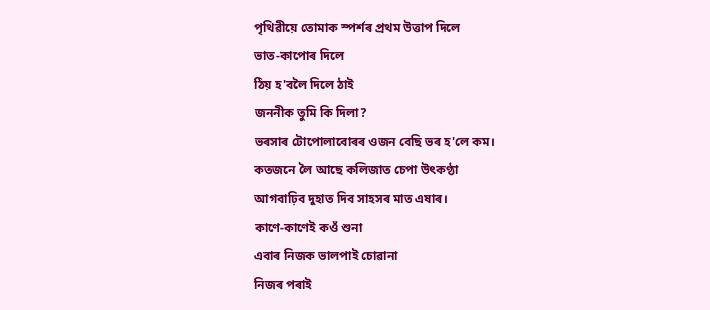পৃথিৱীয়ে তোমাক স্পৰ্শৰ প্ৰথম উত্তাপ দিলে
ভাত-কাপোৰ দিলে
ঠিয় হ'বলৈ দিলে ঠাই
জননীক তুমি কি দিলা?
ভৰসাৰ টোপোলাবোৰৰ ওজন বেছি ভৰ হ'লে কম।
কতজনে লৈ আছে কলিজাত চেপা উৎকণ্ঠা
আগবাঢ়িব দুহাত দিব সাহসৰ মাত এষাৰ।
কাণে-কাণেই কওঁ শুনা
এবাৰ নিজক ভালপাই চোৱানা
নিজৰ পৰাই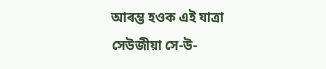আৰম্ভ হওক এই যাত্ৰা
সেউজীয়া সে-উ-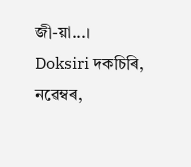জী-য়া...।
Doksiri দকচিৰি, নৱেম্বৰ,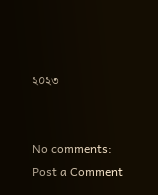২০২৩


No comments:
Post a Comment